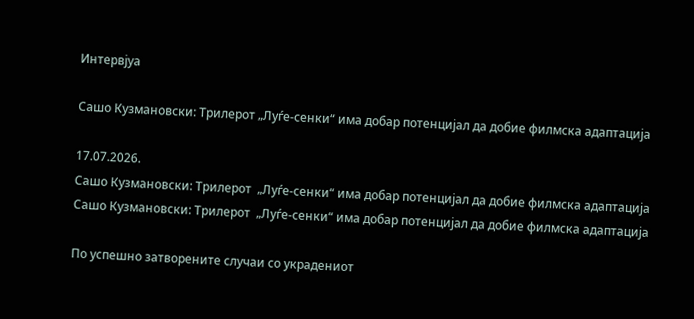Интервјуа

Сашо Кузмановски: Трилерот „Луѓе-сенки“ има добар потенцијал да добие филмска адаптација

17.07.2026.
Сашо Кузмановски: Трилерот  „Луѓе-сенки“ има добар потенцијал да добие филмска адаптација
Сашо Кузмановски: Трилерот  „Луѓе-сенки“ има добар потенцијал да добие филмска адаптација

По успешно затворените случаи со украдениот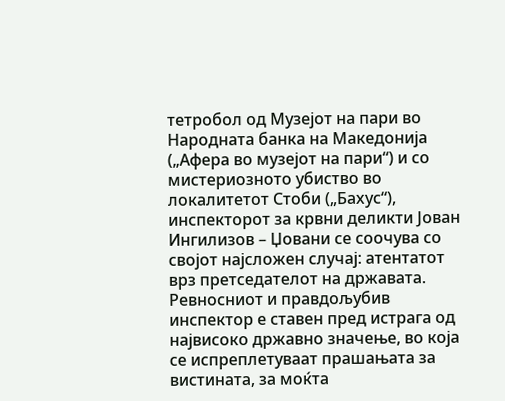тетробол од Музејот на пари во Народната банка на Македонија („Афера во музејот на пари“) и со мистериозното убиство во локалитетот Стоби („Бахус“), инспекторот за крвни деликти Јован Ингилизов – Џовани се соочува со својот најсложен случај: атентатот врз претседателот на државата. Ревносниот и правдољубив инспектор е ставен пред истрага од највисоко државно значење, во која се испреплетуваат прашањата за вистината, за моќта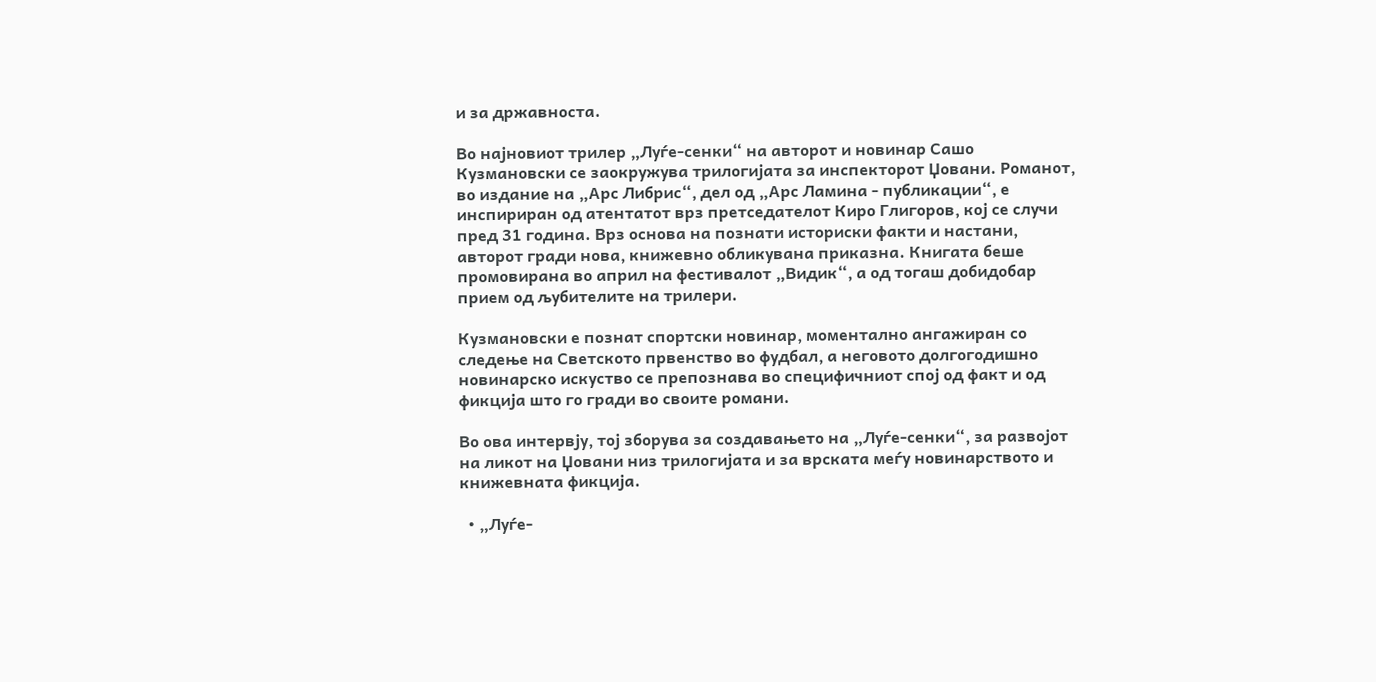и за државноста.

Во најновиот трилер „Луѓе-сенки“ на авторот и новинар Сашо Кузмановски се заокружува трилогијата за инспекторот Џовани. Романот, во издание на „Арс Либрис“, дел од „Арс Ламина - публикации“, е инспириран од атентатот врз претседателот Киро Глигоров, кој се случи пред 31 година. Врз основа на познати историски факти и настани, авторот гради нова, книжевно обликувана приказна. Книгата беше промовирана во април на фестивалот „Видик“, а од тогаш добидобар прием од љубителите на трилери.

Кузмановски е познат спортски новинар, моментално ангажиран со следење на Светското првенство во фудбал, а неговото долгогодишно новинарско искуство се препознава во специфичниот спој од факт и од фикција што го гради во своите романи.

Во ова интервју, тој зборува за создавањето на „Луѓе-сенки“, за развојот на ликот на Џовани низ трилогијата и за врската меѓу новинарството и книжевната фикција.

  • „Луѓе-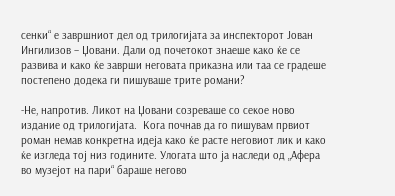сенки“ е завршниот дел од трилогијата за инспекторот Јован Ингилизов – Џовани. Дали од почетокот знаеше како ќе се развива и како ќе заврши неговата приказна или таа се градеше постепено додека ги пишуваше трите романи?

-Не, напротив. Ликот на Џовани созреваше со секое ново издание од трилогијата.  Кога почнав да го пишувам првиот роман немав конкретна идеја како ќе расте неговиот лик и како ќе изгледа тој низ годините. Улогата што ја наследи од „Афера во музејот на пари“ бараше негово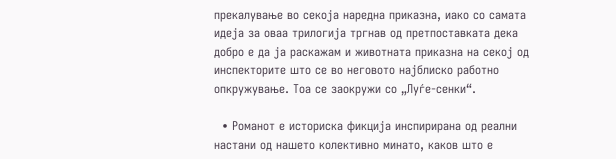прекалување во секоја наредна приказна, иако со самата идеја за оваа трилогија тргнав од претпоставката дека добро е да ја раскажам и животната приказна на секој од инспекторите што се во неговото најблиско работно опкружување. Тоа се заокружи со „Луѓе-сенки“.

  • Романот е историска фикција инспирирана од реални настани од нашето колективно минато, каков што е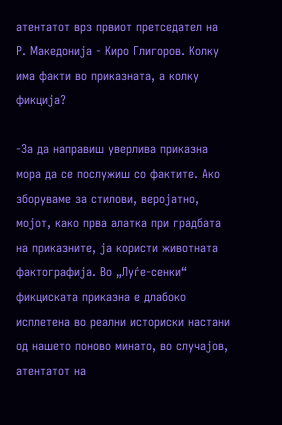атентатот врз првиот претседател на Р. Македонија - Киро Глигоров. Колку има факти во приказната, а колку фикција?

-За да направиш уверлива приказна мора да се послужиш со фактите. Ако зборуваме за стилови, веројатно, мојот, како прва алатка при градбата на приказните, ја користи животната фактографија. Во „Луѓе-сенки“ фикциската приказна е длабоко исплетена во реални историски настани од нашето поново минато, во случајов, атентатот на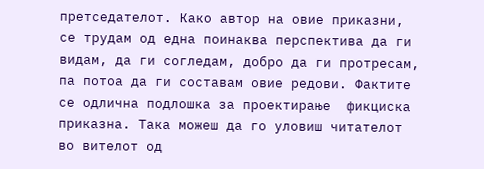претседателот. Како автор на овие приказни, се трудам од една поинаква перспектива да ги видам, да ги согледам, добро да ги протресам, па потоа да ги составам овие редови. Фактите се одлична подлошка за проектирање  фикциска приказна. Така можеш да го уловиш читателот во вителот од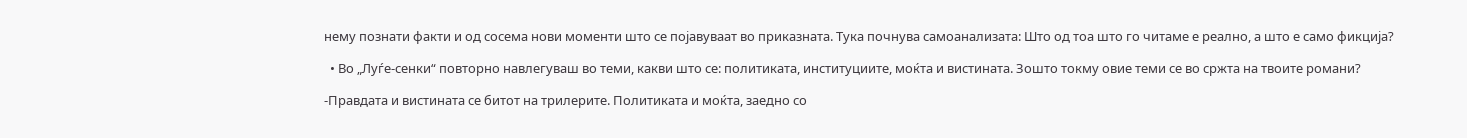нему познати факти и од сосема нови моменти што се појавуваат во приказната. Тука почнува самоанализата: Што од тоа што го читаме е реално, а што е само фикција?

  • Во „Луѓе-сенки“ повторно навлегуваш во теми, какви што се: политиката, институциите, моќта и вистината. Зошто токму овие теми се во сржта на твоите романи?

-Правдата и вистината се битот на трилерите. Политиката и моќта, заедно со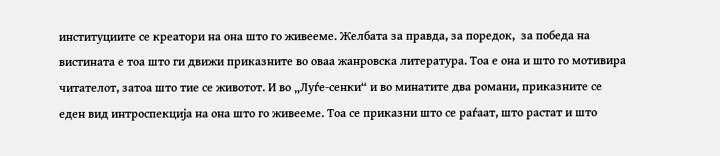институциите се креатори на она што го живееме. Желбата за правда, за поредок,  за победа на вистината е тоа што ги движи приказните во оваа жанровска литература. Тоа е она и што го мотивира читателот, затоа што тие се животот. И во „Луѓе-сенки“ и во минатите два романи, приказните се еден вид интроспекција на она што го живееме. Тоа се приказни што се раѓаат, што растат и што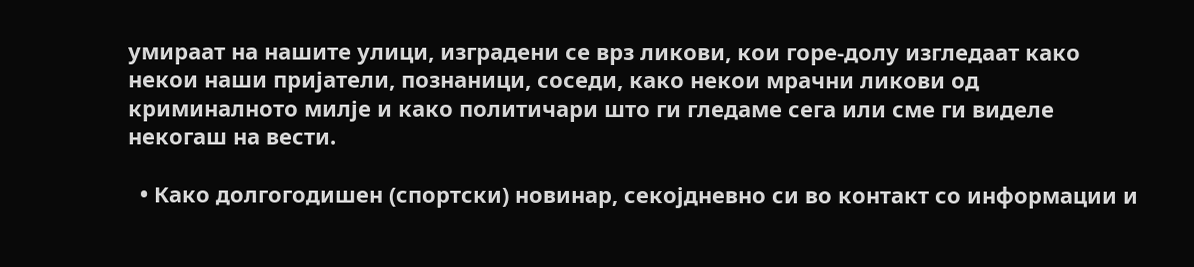умираат на нашите улици, изградени се врз ликови, кои горе-долу изгледаат како некои наши пријатели, познаници, соседи, како некои мрачни ликови од криминалното милје и како политичари што ги гледаме сега или сме ги виделе некогаш на вести.

  • Како долгогодишен (спортски) новинар, секојдневно си во контакт со информации и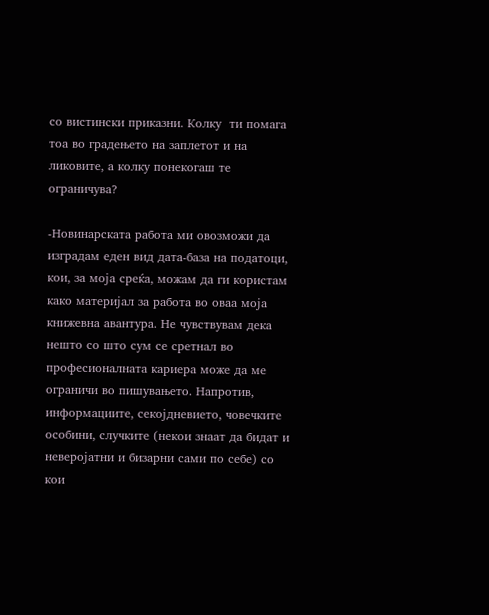со вистински приказни. Колку  ти помага тоа во градењето на заплетот и на ликовите, а колку понекогаш те ограничува?

-Новинарската работа ми овозможи да изградам еден вид дата-база на податоци, кои, за моја среќа, можам да ги користам како материјал за работа во оваа моја книжевна авантура. Не чувствувам дека нешто со што сум се сретнал во професионалната кариера може да ме ограничи во пишувањето. Напротив, информациите, секојдневието, човечките особини, случките (некои знаат да бидат и неверојатни и бизарни сами по себе) со кои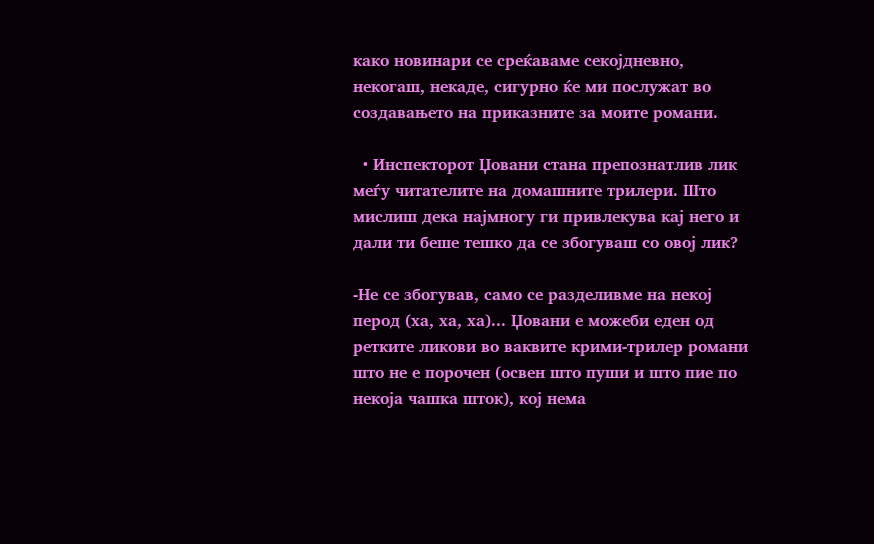како новинари се среќаваме секојдневно, некогаш, некаде, сигурно ќе ми послужат во создавањето на приказните за моите романи.

  • Инспекторот Џовани стана препознатлив лик меѓу читателите на домашните трилери. Што мислиш дека најмногу ги привлекува кај него и дали ти беше тешко да се збогуваш со овој лик?

-Не се збогував, само се разделивме на некој перод (ха, ха, ха)... Џовани е можеби еден од ретките ликови во ваквите крими-трилер романи што не е порочен (освен што пуши и што пие по некоја чашка шток), кој нема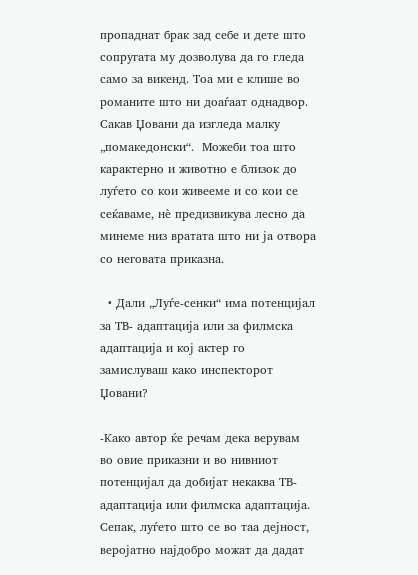пропаднат брак зад себе и дете што сопругата му дозволува да го гледа само за викенд. Тоа ми е клише во романите што ни доаѓаат однадвор. Сакав Џовани да изгледа малку „помакедонски“.  Можеби тоа што карактерно и животно е близок до луѓето со кои живееме и со кои се сеќаваме, нѐ предизвикува лесно да минеме низ вратата што ни ја отвора со неговата приказна.

  • Дали „Луѓе-сенки“ има потенцијал за ТВ- адаптација или за филмска адаптација и кој актер го замислуваш како инспекторот Џовани?

-Како автор ќе речам дека верувам во овие приказни и во нивниот потенцијал да добијат некаква ТВ-адаптација или филмска адаптација. Сепак, луѓето што се во таа дејност, веројатно најдобро можат да дадат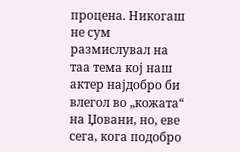процена. Никогаш не сум размислувал на таа тема кој наш актер најдобро би влегол во „кожата“ на Џовани, но, еве сега, кога подобро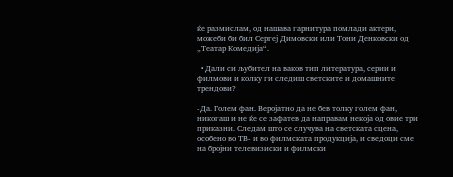ќе размислам, од нашава гарнитура помлади актери, можеби би бил Сергеј Димовски или Тони Денковски од „Театар Комедија“.

  • Дали си љубител на ваков тип литература, серии и филмови и колку ги следиш светските и домашните трендови?

-Да. Голем фан. Веројатно да не бев толку голем фан, никогаш и не ќе се зафатев да направам некоја од овие три приказни. Следам што се случува на светската сцена, особено во ТВ- и во филмската продукција, и сведоци сме на бројни телевизиски и филмски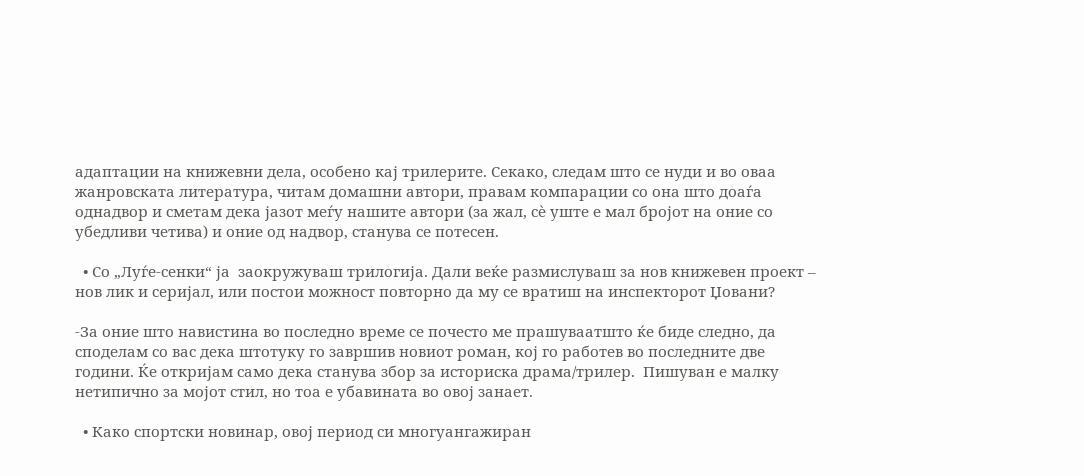адаптации на книжевни дела, особено кај трилерите. Секако, следам што се нуди и во оваа жанровската литература, читам домашни автори, правам компарации со она што доаѓа однадвор и сметам дека јазот меѓу нашите автори (за жал, сѐ уште е мал бројот на оние со убедливи четива) и оние од надвор, станува се потесен.

  • Со „Луѓе-сенки“ ја  заокружуваш трилогија. Дали веќе размислуваш за нов книжевен проект – нов лик и серијал, или постои можност повторно да му се вратиш на инспекторот Џовани?

-За оние што навистина во последно време се почесто ме прашуваатшто ќе биде следно, да споделам со вас дека штотуку го завршив новиот роман, кој го работев во последните две години. Ќе откријам само дека станува збор за историска драма/трилер.  Пишуван е малку нетипично за мојот стил, но тоа е убавината во овој занает.

  • Како спортски новинар, овој период си многуангажиран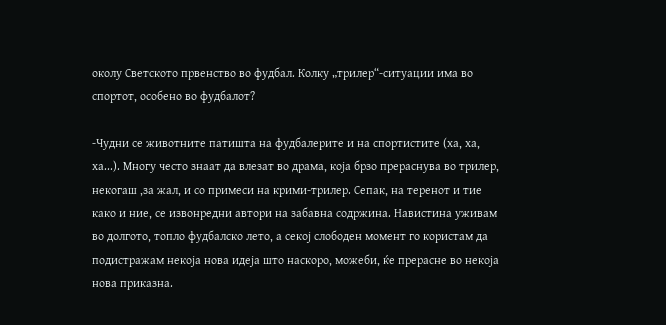околу Светското првенство во фудбал. Колку „трилер“-ситуации има во спортот, особено во фудбалот?

-Чудни се животните патишта на фудбалерите и на спортистите (ха, ха, ха...). Многу често знаат да влезат во драма, која брзо прераснува во трилер, некогаш ,за жал, и со примеси на крими-трилер. Сепак, на теренот и тие како и ние, се извонредни автори на забавна содржина. Навистина уживам во долгото, топло фудбалско лето, а секој слободен момент го користам да подистражам некоја нова идеја што наскоро, можеби, ќе прерасне во некоја нова приказна.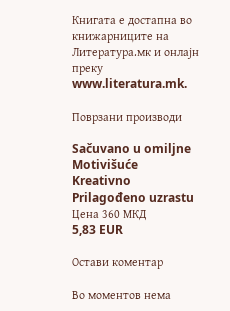Книгата е достапна во книжарниците на Литература.мк и онлајн преку www.literatura.mk.

Поврзани производи

Sačuvano u omiljne
Motivišuće
Kreativno
Prilagođeno uzrastu
Цена 360 МКД
5,83 EUR

Остави коментар

Во моментов нема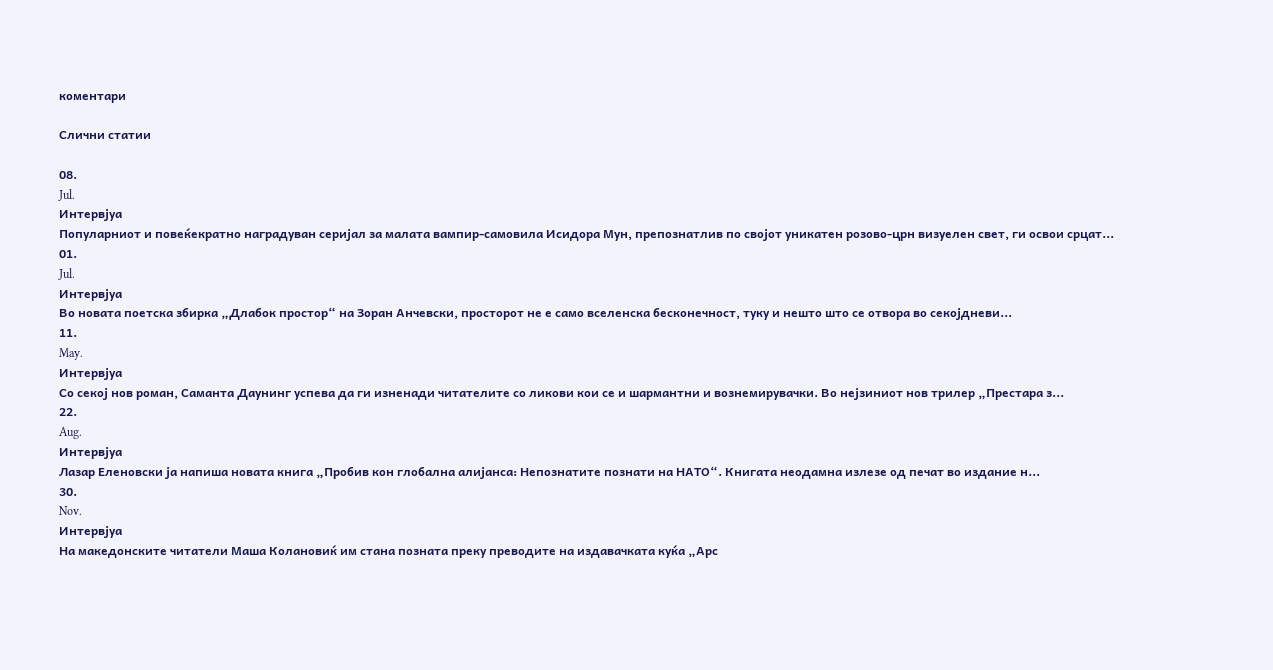коментари

Слични статии

08.
Jul.
Интервјуа
Популарниот и повеќекратно наградуван серијал за малата вампир-самовила Исидора Мун, препознатлив по својот уникатен розово-црн визуелен свет, ги освои срцат...
01.
Jul.
Интервјуа
Во новата поетска збирка „Длабок простор“ на Зоран Анчевски, просторот не е само вселенска бесконечност, туку и нешто што се отвора во секојдневи...
11.
May.
Интервјуа
Со секој нов роман, Саманта Даунинг успева да ги изненади читателите со ликови кои се и шармантни и вознемирувачки. Во нејзиниот нов трилер „Престара з...
22.
Aug.
Интервјуа
Лазар Еленовски ја напиша новата книга „Пробив кон глобална алијанса: Непознатите познати на НАТО“. Книгата неодамна излезе од печат во издание н...
30.
Nov.
Интервјуа
На македонските читатели Маша Колановиќ им стана позната преку преводите на издавачката куќа „Арс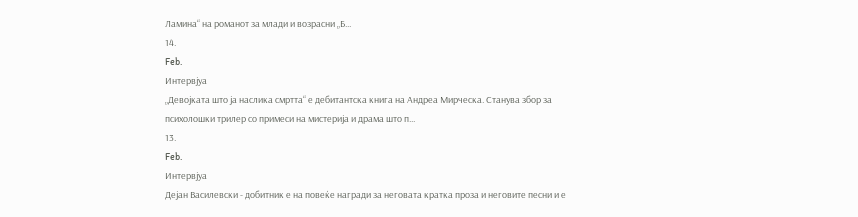Ламина“ на романот за млади и возрасни „Б...
14.
Feb.
Интервјуа
„Девојката што ја наслика смртта“ е дебитантска книга на Андреа Мирческа. Станува збор за психолошки трилер со примеси на мистерија и драма што п...
13.
Feb.
Интервјуа
Дејан Василевски - добитник е на повеќе награди за неговата кратка проза и неговите песни и е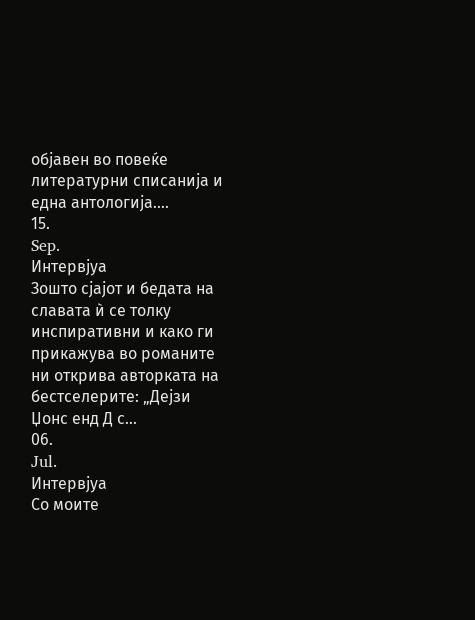објавен во повеќе литературни списанија и една антологија....
15.
Sep.
Интервјуа
Зошто сјајот и бедата на славата ѝ се толку инспиративни и како ги прикажува во романите ни открива авторката на бестселерите: „Дејзи Џонс енд Д с...
06.
Jul.
Интервјуа
Со моите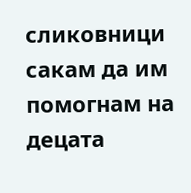сликовници сакам да им помогнам на децата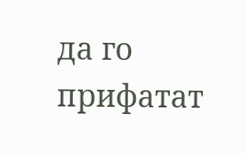да го прифатат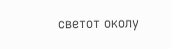светот околу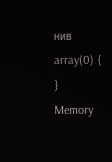нив
array(0) {
}
Memory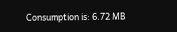Consumption is: 6.72 MB